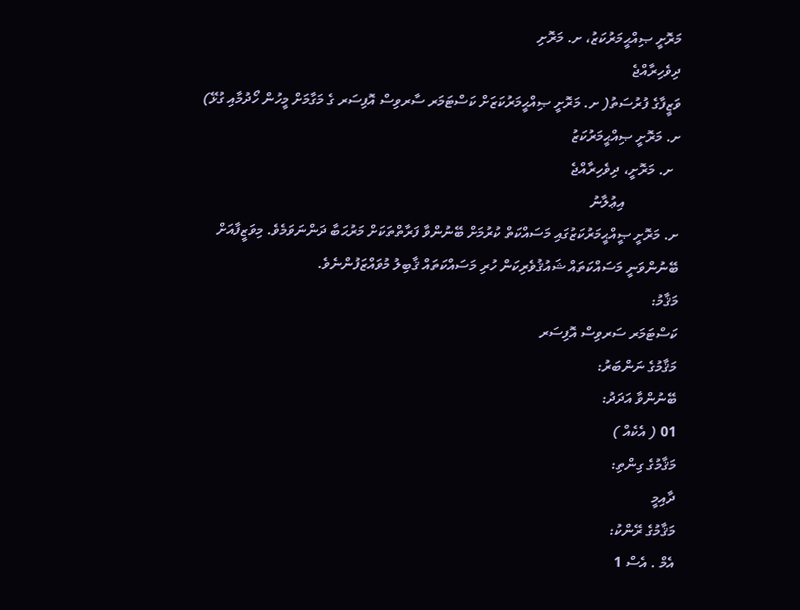މަރޮށީ ޞިއްޙީމަރުކަޒު، ށ. މަރޮށި
ދިވެހިރާއްޖެ
ވަޒީފާގެ ފުރުސަތު( ށ. މަރޮށީ ޞިއްޙީމަރުކަޒަށް ކަސްޓަމަރ ސާރވިސް އޮފިސަރ ގެ މަގާމަށް މީހުން ހޯދުމާއި ގުޅޭ)
ށ. މަރޮށީ ޞިއްޙީމަރުކަޒު
  ށ. މަރޮށީ، ދިވެހިރާއްޖެ
               އިޢުލާނު
ށ. މަރޮށީ ޞީއްޙީމަރުކަޒުގައި މަސައްކަތް ކުރުމަށް ބޭނުންވާ ފަރާތްތަކަށް މަރުޙަބާ ދަންނަވަމެވެ. މިވަޒީފާއަށް ބޭނުންވަނީ މަސައްކަތައް ޝައުޤުވެރިކަން ހުރި މަސައްކަތައް ޤާބިލު މުވައްޒަފުންނެވެ.
މަޤާމު:
ކަސްޓަމަރ ސަރވިސް އޮފިސަރ
މަޤާމުގެ ނަންބަރު:
ބޭނުންވާ އަދަދު:
01 ( އެކެއް )
މަޤާމުގެ ގިންތި:
ދާއިމީ
މަޤާމުގެ ރޭންކު:
އެމް . އެސް 1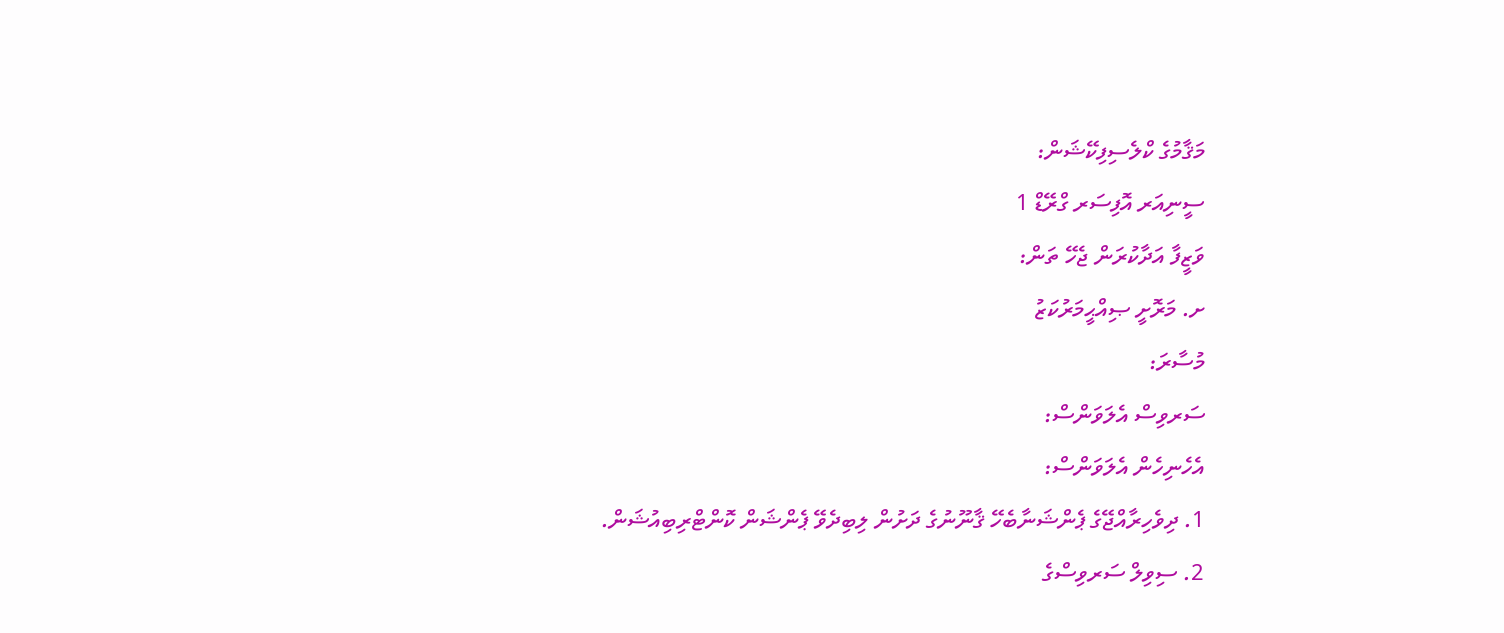މަޤާމުގެ ކްލެސިފިކޭޝަން:
ސީނިއަރ އޮފިސަރ ގްރޭޑް 1
ވަޒީފާ އަދާކުރަން ޖެހޭ ތަން:
ށ. މަރޮށީ ޞިއްޙީމަރުކަޒު
މުސާރަ:
ސަރވިސް އެލަވަންސް:
އެހެނިހެން އެލަވަންސް:
1. ދިވެހިރާއްޖޭގެ ޕެންޝަނާބެހޭ ޤާނޫނުގެ ދަށުން ލިބިދެވޭ ޕެންޝަން ކޮންޓްރިބިއުޝަން.
2. ސިވިލް ސަރވިސްގެ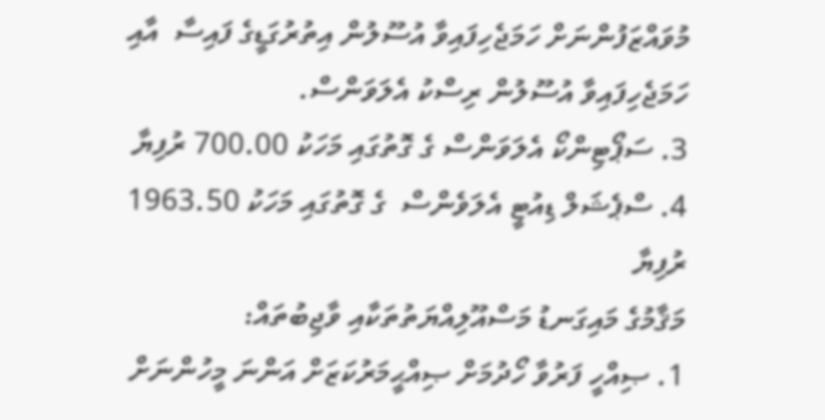މުވައްޒަފުންނަށް ހަމަޖެހިފައިވާ އުސޫލުން އިތުރުގަޑީގެ ފައިސާ  އާއި ހަމަޖެހިފައިވާ އުސޫލުން ރިސްކު އެލަވަންސް.
3. ސަޕޯޓިންކޯ އެލަވަންސް ގެ ގޮތުގައި މަހަކު 700.00 ރުފިޔާ
4. ސްޕެޝަލް ޑިއުޓީ އެލަވެންސް  ގެ ގޮތުގައި މަހަކު 1963.50 ރުފިޔާ
މަޤާމުގެ މައިގަނޑު މަސްއޫލިއްޔަތުތަކާއި ވާޖިބުތައް:
1. ޞިއްހީ ފަރުވާ ހޯދުމަށް ޞިއްޙީމަރުކަޒަށް އަންނަ މީހުންނަށް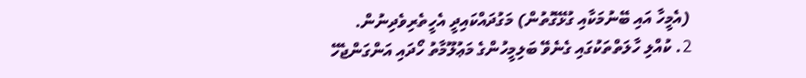(އެމީހާ އައި ބޭނުމަކާއި ގުޅޭގޮތުން) މަގުދައްކައިދީ އެހީތެރިވެދިނުން.
2. ކުއްލި ހާލަތްތަކުގައި ގެނެވޭ ބަލިމީހުންގެ މަޢުލޫމާތު ހޯދައި އަންގަންޖެހޭ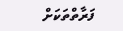ފަރާތްތަކަށް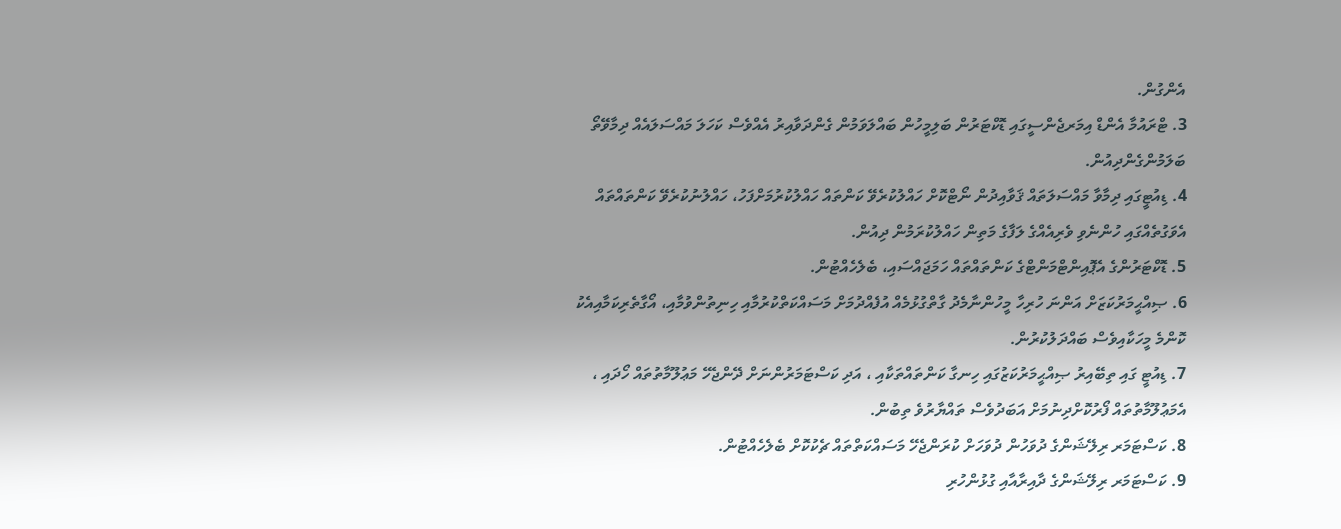އެންގުން.
3. ޓްރައުމާ އެންޑް އިމަރޖެންސީގައި ޑޮކްޓަރުން ބަލިމީހުން ބައްލަވަމުން ގެންދަވާއިރު އެއްވެސް ކަހަލަ މައްސަލައެއް ދިމާވޭތޯ ބަލަމުންގެންދިއުން.
4. ޑިއުޓީގައި ދިމާވާ މައްސަލަތައް ޤަވާއިދުން ނޯޓްކޮށް ހައްލުކުރެވޭ ކަންތައް ހައްލުކުރުމަށްފަހު، ހައްލުނުކުރެވޭ ކަންތައްތައް އެވަގުތެއްގައި ހުންނެވި ވެރިއެއްގެ ލަފާގެ މަތިން ހައްލުކުރަމުން ދިއުން.
5. ޑޮކްޓަރުންގެ އެޕޮއިންޓްމަންޓްގެ ކަންތައްތައް ހަމަޖައްސައި، ބެލެހެއްޓުން.
6. ޞިއްޙީމަރުކަޒަށް އަންނަ ހުރިހާ މީހުންނާމެދު ގާތްގުޅުމެއް އުފެއްދުމަށް މަސައްކަތްކުރުމާއި ހިނިތުންވުމާއި، އޯގާތެރިކަމާއިއެކު ކޮންމެ މީހަކާއިވެސް ބައްދަލުކުރުން.
7. ޑިއުޓީ ގައި ތިބޭއިރު ޞިއްޙީމަރުކަޒުގައި ހިނގާ ކަންތައްތަކާއި ، އަދި ކަސްޓަމަރުންނަށް ދޭންޖެހޭ މަޢުލޫމާތުތައް ހޯދައި ، އެމަޢުލޫމާތުތައް ފޯރުކޮށްދިނުމަށް އަބަދުވެސް ތައްޔާރުވެ ތިބުން.
8. ކަސްޓަމަރ ރިލޭޝަންގެ ދުވަހުން ދުވަހަށް ކުރަންޖެހޭ މަސައްކަތްތައް ޗެކުކޮށް ބެލެހެއްޓުން.
9. ކަސްޓަމަރ ރިލޭޝަންގެ ދާއިރާއާއި ގުޅުންހުރި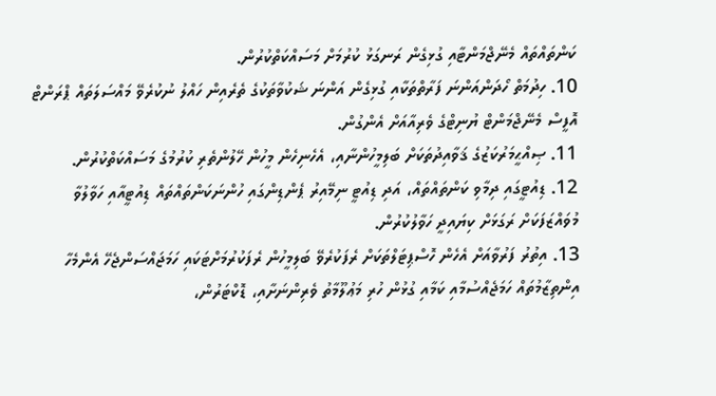ކަންތައްތައް މެނޭޖްމަންޓާއި ގުޅިގެން ރަނގަޅު ކުރުމަށް މަސައްކަތްކުރުން.
10. ހިދުމަތް ހޯދަންއަންނަ ފަރާތްތަކާއި ގުޅިގެން އަންނަ ޝަކުވާތަކުގެ ތެރެއިން ހައްލު ނުކުރެވޭ މައްސަލަތައް ޕްރަންޓް އޮފީސް މެނޭޖްމަންޓް ޔުނިޓްގެ ވެރިއާއަށް އެންގުން.
11. ޞިއްޙީމަރުކަޒުގެ ޤަވާއިދުތަކަށް ބަލިމީހުންނާއި، އެހެނިހެން މީހުން ހޭލުންތެރި ކުރުމުގެ މަސައްކަތްކުރުން.
12. ޑިއުޓީގައި ދިމާވި ކަންތައްތައް، އަދި ޑިއުޓީ ނިމޭއިރު ޕެންޑިންގައި ހުންނަކަންތައްތައް ޑިއުޓީއާއި ހަވާލުވާ މުވައްޒަފަކަށް ރަގަޅަށް ކިޔައިދީ ހަވާލުކުރުން.
13. އިތުރު ފަރުވާއަށް އެހެން ހޮސްޕިޓަލްތަކަށް ރެފަކުރެވޭ ބަލިމީހުން ރެފަކުރުމަށްޓަކައި ހަމަޖައްސަންޖެހޭ އެންމެހާ އިންތިޒާމުތައް ހަމަޖެއްސުމާއި ކަމާއި ގުޅުން ހުރި މަޢުލޫމާތު ވެރިންނަށާއި، ޑޮކްޓަރުން،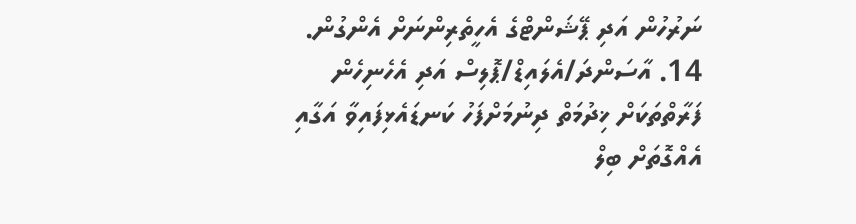ނަރުހުން އަދި ޕޭޝަންޓްގެ އެހީތެރިންނަށް އެންގުން.
14. އާސަންދަ/އެލައިޑް/ޕޮލިސް އަދި އެހެނިހެން ފަރާތްތަކަށް ޚިދުމަތް ދިނުމަށްފަހު ކަނޑައެޅިފައިވާ އަގާއި އެއްގޮތަށް ބިލް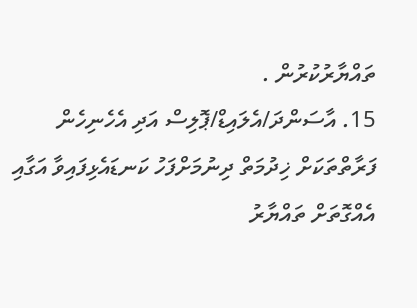ތައްޔާރުކުރުން .
15. އާސަންދަ/އެލައިޑް/ޕޮލިސް އަދި އެހެނިހެން ފަރާތްތަކަށް ޚިދުމަތް ދިނުމަށްފަހު ކަނޑައެޅިފައިވާ އަގާއި އެއްގޮތަށް ތައްޔާރު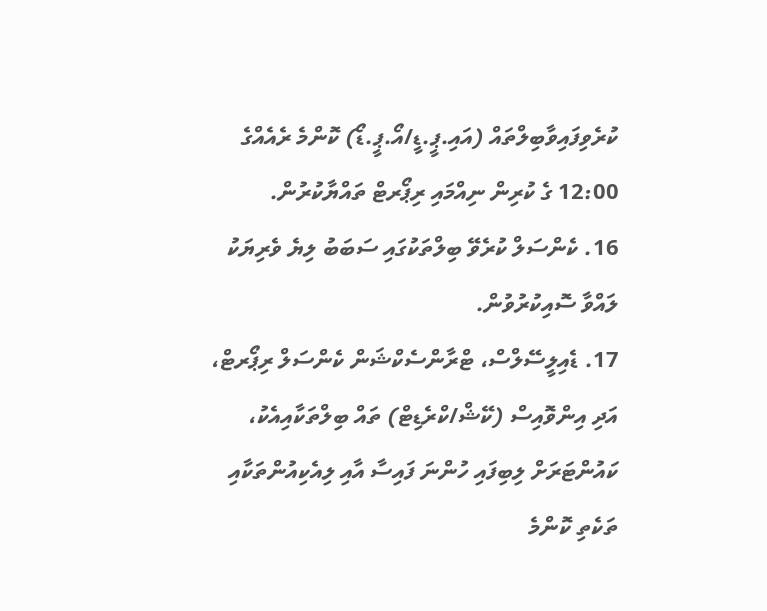ކުރެވިފައިވާބިލްތައް (އައި.ޕީ.ޑީ/އޯ.ޕީ.ޑޯ) ކޮންމެ ރެއެއްގެ 12:00 ގެ ކުރިން ނިއްމައި ރިޕޯރޓް ތައްޔާކުރުން.
16. ކެންސަލް ކުރެވޭ ބިލްތަކުގައި ސަބަބު ލިޔެ ވެރިޔަކު ލައްވާ ސޮއިކުރުވުން.
17. ޑެއިލީސޭލްސް، ޓްރާންސެކްޝަން ކެންސަލް ރިޕޯރޓް، އަދި އިންވޮއިސް (ކޭޝް/ކްރެޑިޓް) ތައް ބިލްތަކާއިއެކު، ކައުންޓަރަށް ލިބިފައި ހުންނަ ފައިސާ އާއި ލިއެކިއުންތަކާއި ތަކެތި ކޮންމެ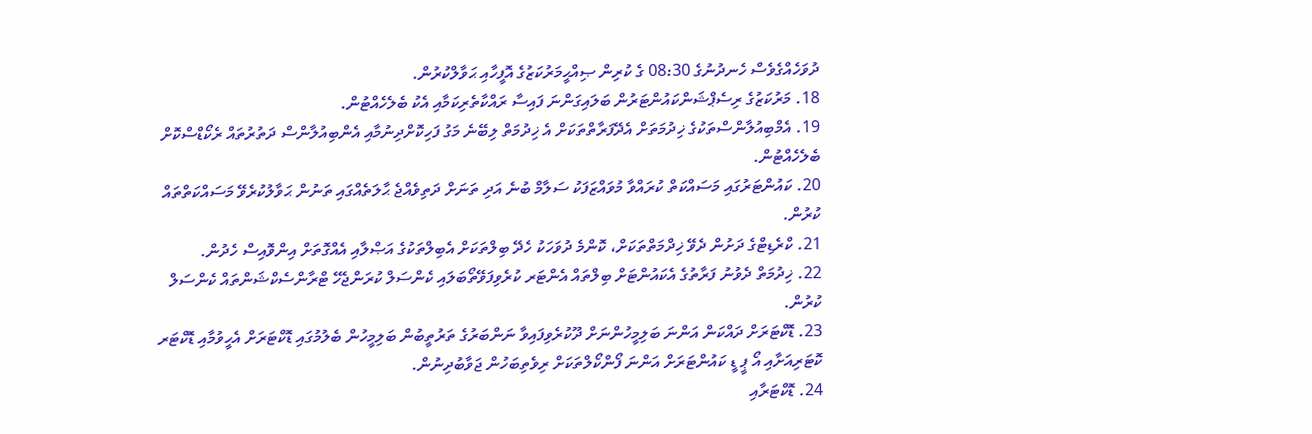ދުވަހެއްގެވެސް ހެނދުނުގެ 08:30 ގެ ކުރިން ޞިއްޙީމަރުކަޒުގެ އޮފީހާއި ޙަވާލްކުރުން.
18. މަރުކަޒުގެ ރިސެޕްޝަންކައުންޓަރުން ބަލައިގަންނަ ފައިސާ ރައްކާތެރިކަމާއި އެކު ބެލެހެއްޓުން.
19. އެމްބިއުލާންސްތަކުގެ ޚިދުމަތަށް އެދޭފަރާތްތަކަށް އެ ޚިދުމަތް ލިބޭނެ މަގު ފަހިކޮށްދިނުމާއި އެންބިއުލާންސް ދަތުރުތައް ރެކޯޑްސްކޮށް ބެލެހެއްޓުން.
20. ކައުންޓަރުގައި މަސައްކަތް ކުރައްވާ މުވައްޒަފަކު ސަލާމް ބުނެ އަދި ތަނަށް ދަތިވެއްޖެ ޙާލަތެއްގައި ތަނުން ޙަވާލުކުރެވޭ މަސައްކަތްތައް ކުރުން.
21. ކްރެޑިޓްގެ ދަށުން ދެވޭ ޚިދްމަތްތަކަށް، ކޮންމެ ދުވަހަކު ހެދޭ ބިލްތަކަށް އެބިލްތަކުގެ އަޞްލާއި އެއްގޮތަށް އިންވޮއިސް ހެދުން.
22. ޚިދުމަތް ދެވުނު ފަރާތުގެ އެކައުންޓަށް ބިލްތައް އެންޓަރ ކުރެވިފަވޭތޯބަލައި ކެންސަލް ކުރަންޖެހޭ ޓްރާންސެކްޝަންތައް ކެންސަލް ކުރުން.
23. ޑޮކްޓަރަށް ދައްކަން އަންނަ ބަލިމީހުންނަށް ދޫކުރެވިފައިވާ ނަންބަރުގެ ތަރުތީބުން ބަލިމީހުން ބެލުމުގައި ޑޮކްޓަރަށް އެހީވުމާއި ޑޮކްޓަރ ކޮޓަރިއަށާއި އޯ ޕީ ޑީ ކައުންޓަރަށް އަންނަ ފޯންކޯލްތަކަށް ރިވެތިބަހުން ޖަވާބުދިނުން.
24. ޑޮކްޓަރާއި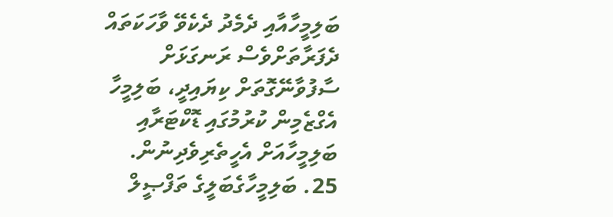ބަލިމީހާއާއި ދެމެދު ދެކެވޭ ވާހަކަތައް ދެފަރާތަށްވެސް ރަނގަޅަށް ސާފުވާނޭގޮތަށް ކިޔައިދީ، ބަލިމީހާ އެގްޒެމިން ކުރުމުގައި ޑޮކްޓަރާއި ބަލިމީހާއަށް އެހީތެރިވެދިނުން.
25. ބަލިމީހާގެބަލީގެ ތަފްޞީލް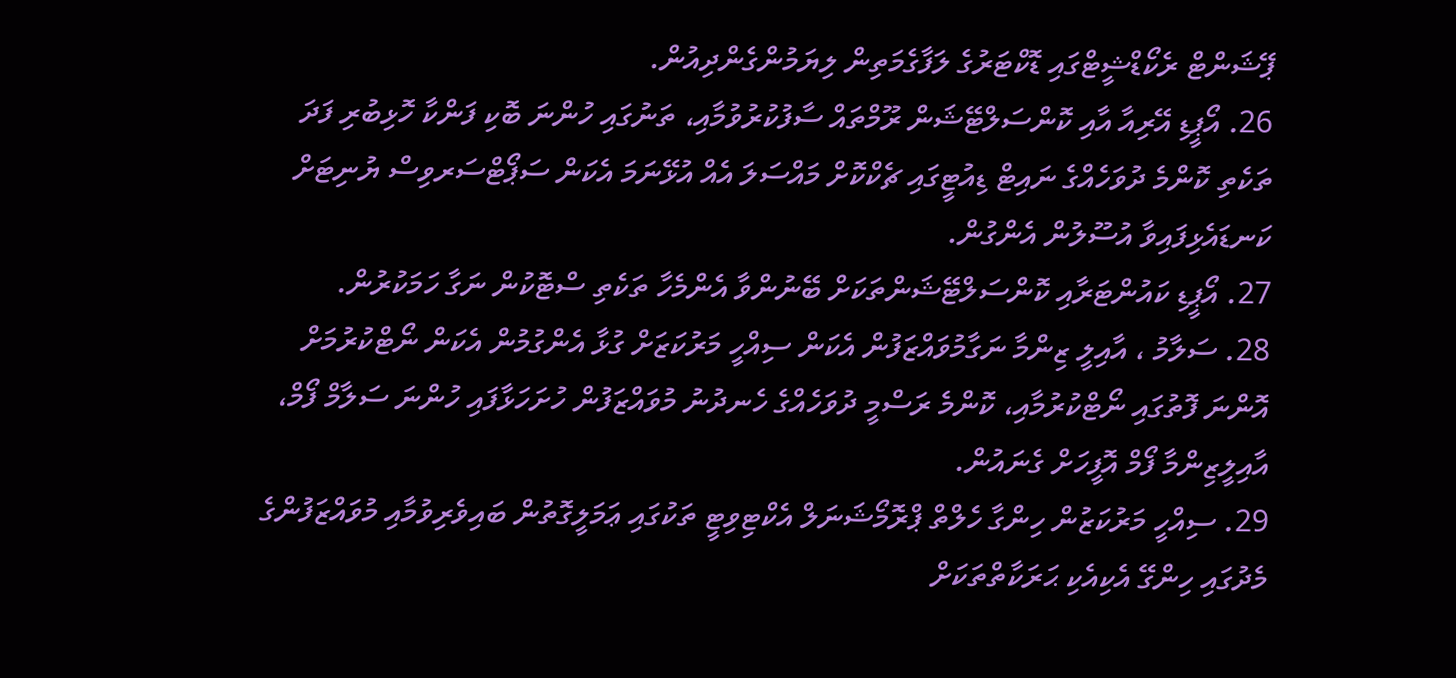ޕޭޝަންޓް ރެކޯޑްޝީޓްގައި ޑޮކްޓަރުގެ ލަފާގެމަތިން ލިޔަމުންގެންދިއުން.
26. އޯޕީޑި އޭރިއާ އާއި ކޮންސަލްޓޭޝަން ރޫމްތައް ސާފުކުރުވުމާއި، ތަނުގައި ހުންނަ ބޮކި ފަންކާ ހޮޅިބުރި ފަދަ ތަކެތި ކޮންމެ ދުވަހެއްގެ ނައިޓް ޑިއުޓީގައި ޗެކްކޮށް މައްސަލަ އެއް އުޅޭނަމަ އެކަން ސަޕޯޓްސަރވިސް ޔުނިޓަށް ކަނޑައެޅިފައިވާ އުސޫލުން އެންގުން.
27. އޯޕީޑި ކައުންޓަރާއި ކޮންސަލްޓޭޝަންތަކަށް ބޭނުންވާ އެންމެހާ ތަކެތި ސްޓޮކުން ނަގާ ހަމަކުރުން.
28. ސަލާމު ، އާއިލީ ޒިންމާ ނަގާމުވައްޒަފުން އެކަން ސިއްހީ މަރުކަޒަށް ގުޅާ އެންގުމުން އެކަން ނޯޓްކުރުމަށް އޮންނަ ފޮތުގައި ނޯޓްކުރުމާއި، ކޮންމެ ރަސްމީ ދުވަހެއްގެ ހެނދުނު މުވައްޒަފުން ހުށަހަޅާފައި ހުންނަ ސަލާމް ފޯމް، އާއިލީޒިންމާ ފޯމް އޮފީހަށް ގެނައުން.
29. ސިއްހީ މަރުކަޒުން ހިންގާ ހެލްތް ޕްރޮމޯޝަނަލް އެކްޓިވިޓީ ތަކުގައި ޢަމަލީގޮތުން ބައިވެރިވުމާއި މުވައްޒަފުންގެ މެދުގައި ހިންގޭ އެކިއެކި ޙަރަކާތްތަކަށް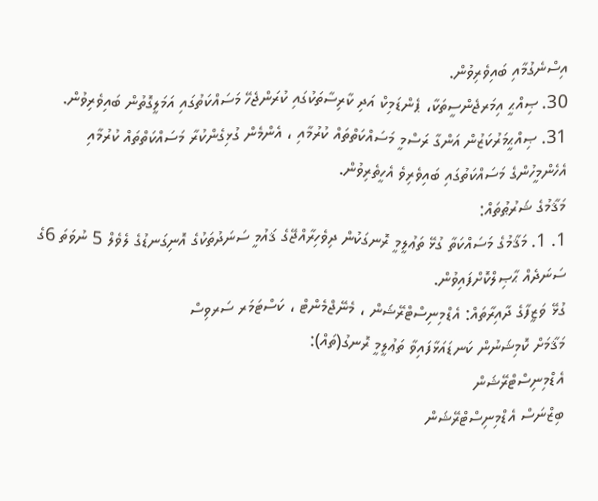އިސްނެގުމާއި ބައިވެރިވުން.
30. ޞިއްޙީ އިމަރޖެންސީތަކާ، ޕެންޑަމިކް އަދި ކާރިސާތަކުގައި ކުރަންޖެހޭ މަސައްކަތުގައި އަމަލީގޮތުން ބައިވެރިވުން.
31. ޞިއްޙީމަރުކަޒުން އަންގާ ރަސްމީ މަސައްކަތްތައް ކުރުމާއި ، އެންމެން ގުޅިގެންކުރާ މަސައްކަތްތައް ކުރުމާއި އެހެންމީހުންގެ މަސައްކަތުގައި ބައިވެރިވެ އެހީތެރިވުން.
މަޤާމުގެ ޝަރުޠުތައް:
1. 1. މަޤާމުގެ މަސައްކަތާ ގުޅޭ ތަޢުލީމީ ރޮނގަކުން ދިވެހިރާއްޖޭގެ ޤައުމީ ސަނަދުތަކުގެ އޮނިގަނޑުގެ ލެވެލް 5 ނުވަތަ 6ގެ ސަނަދެއް ޙާޞިލްކޮށްފައިވުން.
ގުޅޭ ވަޒީފާގެ ދާއިރާތައް: އެޑްމިނިސްޓްރޭޝަން ، މެނޭޖްމެންޓް ، ކަސްޓަމަރ ސަރވިސް
މަޤާމަށް ކޮމިޝަނުން ކަނޑައަޅާފައިވާ ތަޢުލީމީ ރޮނގު(ތައް):
އެޑްމިނިސްޓްރޭޝަން
ބިޒްނަސް އެޑްމިނިސްޓްރޭޝަން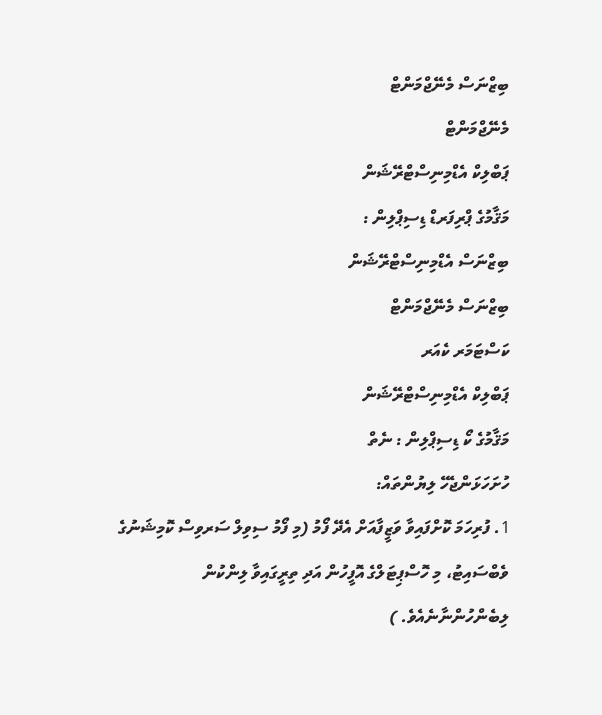ބިޒްނަސް މެނޭޖްމަންޓް
މެނޭޖްމަންޓް
ޕަބްލިކް އެޑްމިނިސްޓްރޭޝަން
މަޤާމުގެ ޕްރިފަރޑް ޑިސިޕްލިން :
ބިޒްނަސް އެޑްމިނިސްޓްރޭޝަން
ބިޒްނަސް މެނޭޖްމަންޓް
ކަސްޓަމަރ ކެއަރ
ޕަބްލިކް އެޑްމިނިސްޓްރޭޝަން
މަޤާމުގެ ކޯ ޑިސިޕްލިން : ނެތް
ހުށަހަޅަންޖެހޭ ލިޔުންތައް:
1. ފުރިހަމަ ކޮށްފައިވާ ވަޒީފާއަށް އެދޭ ފޯމު (މި ފޯމު ސިވިލް ސަރވިސް ކޮމިޝަނުގެ ވެބްސައިޓު، މި ހޮސްޕިޓަލްގެ އޮފީހުން އަދި ތިރީގައިވާ ލިންކުން ލިބެންހުންނާނެއެވެ. )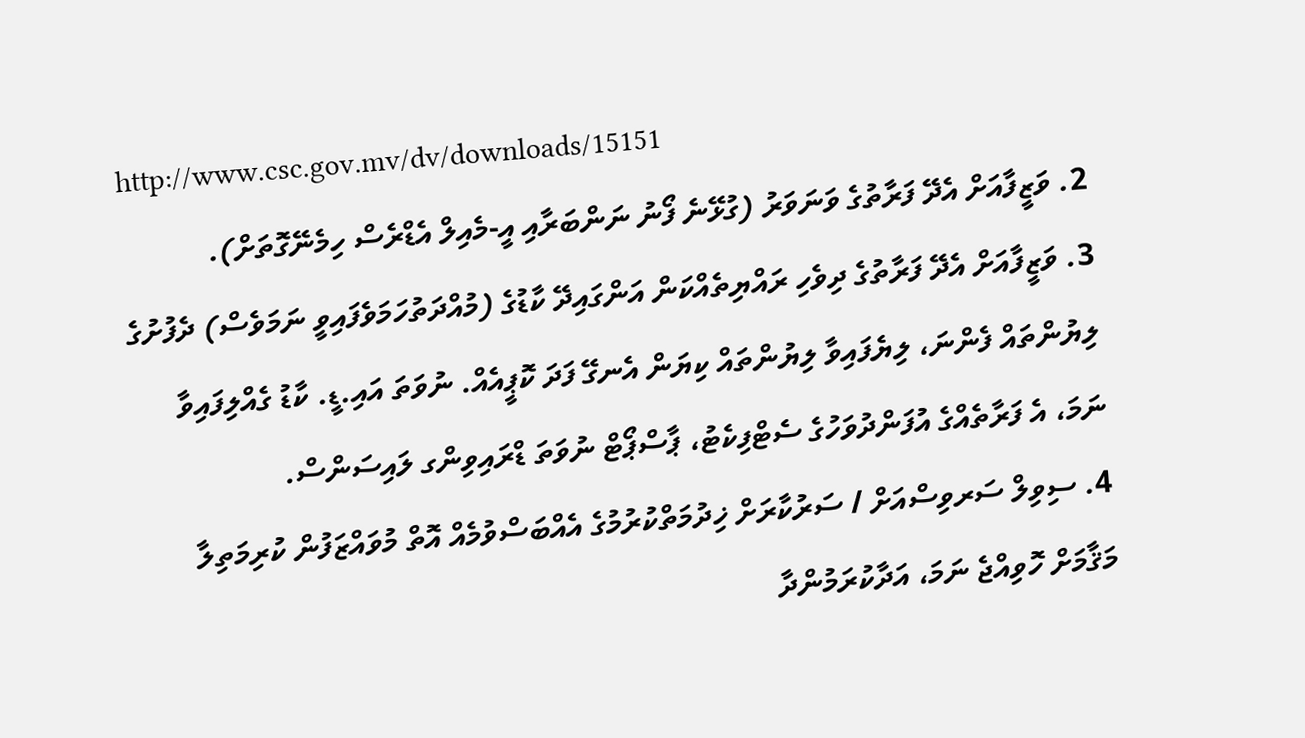http://www.csc.gov.mv/dv/downloads/15151
2. ވަޒީފާއަށް އެދޭ ފަރާތުގެ ވަނަވަރު (ގުޅޭނެ ފޯނު ނަންބަރާއި އީ-މެއިލް އެޑްރެސް ހިމެނޭގޮތަށް).
3. ވަޒީފާއަށް އެދޭ ފަރާތުގެ ދިވެހި ރައްޔިތެއްކަން އަންގައިދޭ ކާޑުގެ (މުއްދަތުހަމަވެފައިވީ ނަމަވެސް) ދެފުށުގެ ލިޔުންތައް ފެންނަ، ލިޔެފައިވާ ލިޔުންތައް ކިޔަން އެނގޭ ފަދަ ކޮޕީއެއް. ނުވަތަ އައި.ޑީ. ކާޑު ގެއްލިފައިވާ ނަމަ، އެ ފަރާތެއްގެ އުފަންދުވަހުގެ ސެޓްފިކެޓު، ޕާސްޕޯޓް ނުވަތަ ޑްރައިވިންގ ލައިސަންސް.
4. ސިވިލް ސަރވިސްއަށް / ސަރުކާރަށް ޚިދުމަތްކުރުމުގެ އެއްބަސްވުމެއް އޮތް މުވައްޒަފުން ކުރިމަތިލާ މަޤާމަށް ހޮވިއްޖެ ނަމަ، އަދާކުރަމުންދާ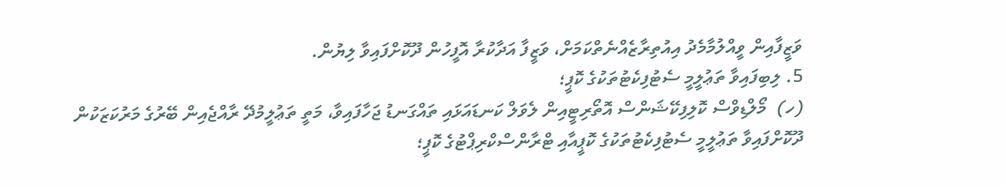ވަޒީފާއިން ވީއްލުމާމެދު އިއުތިރާޒެއްނެތްކަމަށް، ވަޒީފާ އަދާކުރާ އޮފީހުން ދޫކޮށްފައިވާ ލިޔުން.
5. ލިބިފައިވާ ތަޢުލީމީ ސެޓުފިކެޓުތަކުގެ ކޮޕީ؛
(ހ)  މޯލްޑިވްސް ކޮލިފިކޭޝަންސް އޮތޯރިޓީއިން ލެވަލް ކަނޑައަޅައި ތައްގަނޑު ޖަހާފައިވާ، މަތީ ތަޢުލީމުދޭ ރާއްޖެއިން ބޭރުގެ މަރުކަޒަކުން ދޫކޮށްފައިވާ ތަޢުލީމީ ސެޓުފިކެޓުތަކުގެ ކޮޕީއާއި ޓްރާންސްކްރިޕްޓުގެ ކޮޕީ؛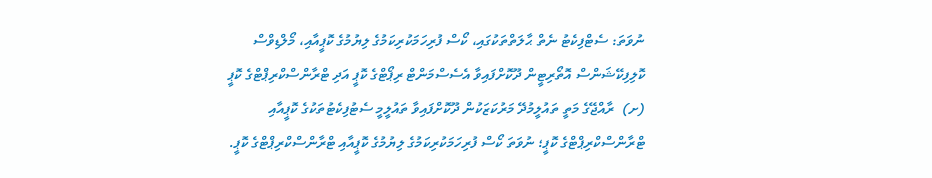ނުވަތަ: ސެޓްފިކެޓު ނެތް ޙާލަތްތަކުގައި، ކޯސް ފުރިހަމަކުރިކަމުގެ ލިޔުމުގެ ކޮޕީއާއި، މޯލްޑިވްސް ކޮލިފިކޭޝަންސް އޮތޯރިޓީން ދޫކޮށްފައިވާ އެސެސްމަންޓް ރިޕޯޓްގެ ކޮޕީ އަދި ޓްރާންސްކްރިޕްޓްގެ ކޮޕީ
(ށ)  ރާއްޖޭގެ މަތީ ތައުލީމުދޭ މަރުކަޒަކުން ދޫކޮށްފައިވާ ތައުލީމީ ސެޓުފިކެޓުތަކުގެ ކޮޕީއާއި ޓްރާންސްކްރިޕްޓްގެ ކޮޕީ؛ ނުވަތަ ކޯސް ފުރިހަމަކުރިކަމުގެ ލިޔުމުގެ ކޮޕީއާއި ޓްރާންސްކްރިޕްޓްގެ ކޮޕީ.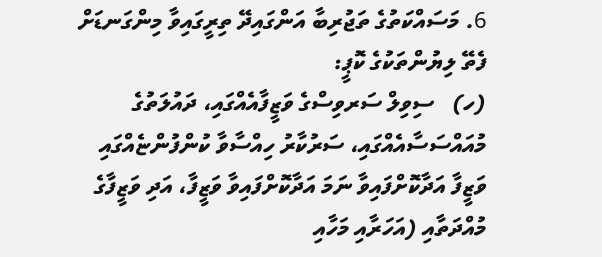6. މަސައްކަތުގެ ތަޖުރިބާ އަންގައިދޭ ތިރީގައިވާ މިންގަނޑަށް ފެތޭ ލިޔުންތަކުގެ ކޮޕީ:
(ހ)   ސިވިލް ސަރވިސްގެ ވަޒީފާއެއްގައި، ދައުލަތުގެ މުއައްސަސާއެއްގައި، ސަރުކާރު ހިއްސާވާ ކުންފުންޏެއްގައި ވަޒީފާ އަދާކޮށްފައިވާ ނަމަ އަދާކޮށްފައިވާ ވަޒީފާ، އަދި ވަޒީފާގެ މުއްދަތާއި (އަހަރާއި މަހާއި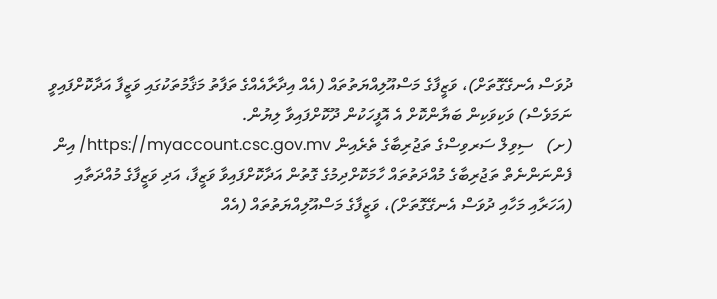ދުވަސް އެނގޭގޮތަށް)، ވަޒީފާގެ މަސްއޫލިއްޔަތުތައް (އެއް އިދާރާއެއްގެ ތަފާތު މަޤާމުތަކުގައި ވަޒީފާ އަދާކޮށްފައިވީ ނަމަވެސް) ވަކިވަކިން ބަޔާންކޮށް އެ އޮފީހަކުން ދޫކޮށްފައިވާ ލިޔުން.
(ށ)   ސިވިލް ސަރވިސްގެ ތަޖުރިބާގެ ތެރެއިން https://myaccount.csc.gov.mv/ އިން ފެންނަންނެތް ތަޖުރިބާގެ މުއްދަތުތައް ހާމަކޮށްދިމުގެ ގޮތުން އަދާކޮށްފައިވާ ވަޒީފާ، އަދި ވަޒީފާގެ މުއްދަތާއި (އަހަރާއި މަހާއި ދުވަސް އެނގޭގޮތަށް)، ވަޒީފާގެ މަސްއޫލިއްޔަތުތައް (އެއް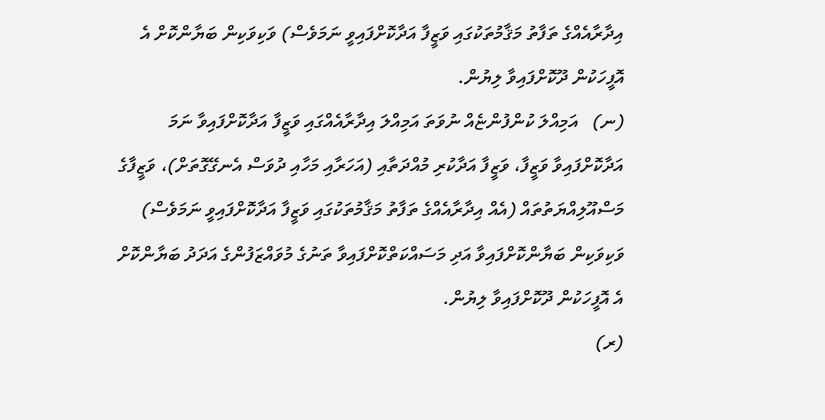އިދާރާއެއްގެ ތަފާތު މަޤާމުތަކުގައި ވަޒީފާ އަދާކޮށްފައިވީ ނަމަވެސް) ވަކިވަކިން ބަޔާންކޮށް އެ އޮފީހަކުން ދޫކޮށްފައިވާ ލިޔުން.
(ނ)   އަމިއްލަ ކުންފުންޏެއް ނުވަތަ އަމިއްލަ އިދާރާއެއްގައި ވަޒީފާ އަދާކޮށްފައިވާ ނަމަ އަދާކޮށްފައިވާ ވަޒީފާ، ވަޒީފާ އަދާކުރި މުއްދަތާއި (އަހަރާއި މަހާއި ދުވަސް އެނގޭގޮތަށް)، ވަޒީފާގެ މަސްއޫލިއްޔަތުތައް (އެއް އިދާރާއެއްގެ ތަފާތު މަޤާމުތަކުގައި ވަޒީފާ އަދާކޮށްފައިވީ ނަމަވެސް) ވަކިވަކިން ބަޔާންކޮށްފައިވާ އަދި މަސައްކަތްކޮށްފައިވާ ތަނުގެ މުވައްޒަފުންގެ އަދަދު ބަޔާންކޮށް އެ އޮފީހަކުން ދޫކޮށްފައިވާ ލިޔުން.
(ރ)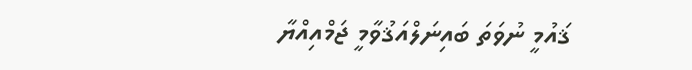ޤައުމީ ނުވަތަ ބައިނަލްއަޤުވާމީ ޖަމްއިއްޔާ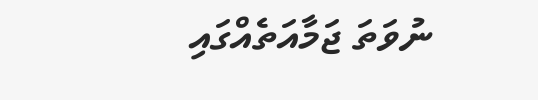ނުވަތަ ޖަމާއަތެއްގައި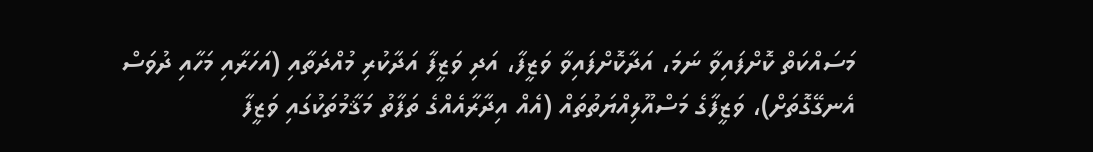މަސައްކަތް ކޮށްފައިވާ ނަމަ، އަދާކޮށްފައިވާ ވަޒީފާ، އަދި ވަޒީފާ އަދާކުރި މުއްދަތާއި (އަހަރާއި މަހާއި ދުވަސް އެނގޭގޮތަށް)، ވަޒީފާގެ މަސްއޫލިއްޔަތުތައް (އެއް އިދާރާއެއްގެ ތަފާތު މަޤާމުތަކުގައި ވަޒީފާ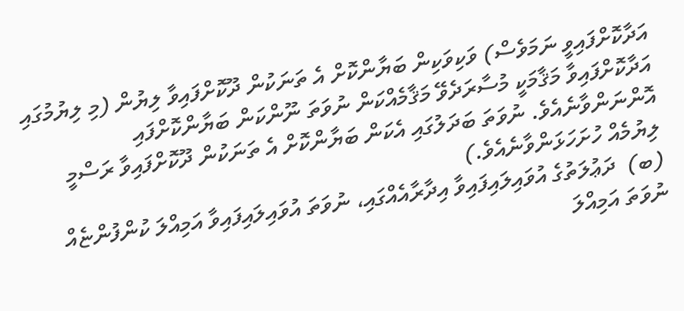އަދާކޮށްފައިވީ ނަމަވެސް) ވަކިވަކިން ބަޔާންކޮށް އެ ތަނަކުން ދޫކޮށްފައިވާ ލިޔުން (މި ލިޔުމުގައި އަދާކޮށްފައިވާ މަޤާމަކީ މުސާރަދެވޭ މަޤާމެއްކަން ނުވަތަ ނޫންކަން ބަޔާންކޮށްފައި އޮންނަންވާނެއެވެ. ނުވަތަ ބަދަލުގައި އެކަން ބަޔާންކޮށް އެ ތަނަކުން ދޫކޮށްފައިވާ ރަސްމީ ލިޔުމެއް ހުށަހަޅަންވާނެއެވެ.)
(ބ)  ދަޢުލަތުގެ އުވައިލައިފައިވާ އިދާރާއެއްގައި، ނުވަތަ އުވައިލައިފައިވާ އަމިއްލަ ކުންފުންޏެއް ނުވަތަ އަމިއްލަ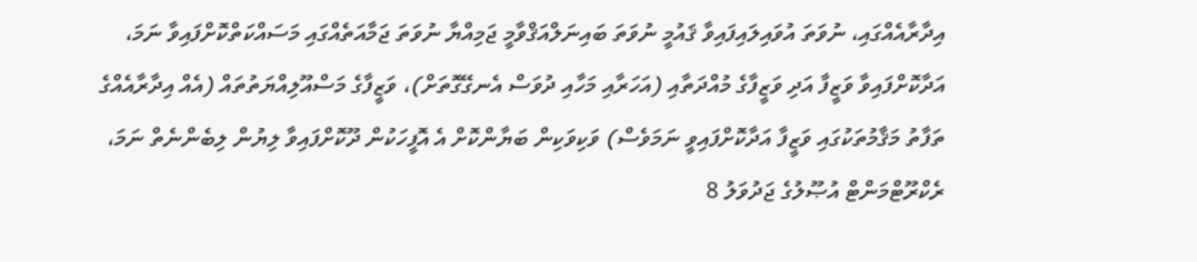އިދާރާއެއްގައި، ނުވަތަ އުވައިލައިފައިވާ ޤައުމީ ނުވަތަ ބައިނަލްއަޤްވާމީ ޖަމިއްޔާ ނުވަތަ ޖަމާއަތެއްގައި މަސައްކަތްކޮށްފައިވާ ނަމަ، އަދާކޮށްފައިވާ ވަޒީފާ އަދި ވަޒީފާގެ މުއްދަތާއި (އަހަރާއި މަހާއި ދުވަސް އެނގޭގޮތަށް)، ވަޒީފާގެ މަސްއޫލިއްޔަތުތައް (އެއް އިދާރާއެއްގެ ތަފާތު މަޤާމުތަކުގައި ވަޒީފާ އަދާކޮށްފައިވީ ނަމަވެސް) ވަކިވަކިން ބަޔާންކޮށް އެ އޮފީހަކުން ދޫކޮށްފައިވާ ލިޔުން ލިބެންނެތް ނަމަ، ރެކްރޫޓްމަންޓް އުޞޫލުގެ ޖަދުވަލު 8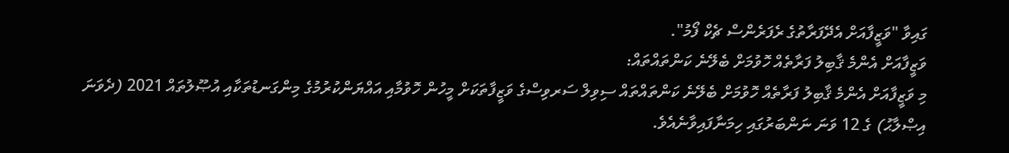ގައިވާ "ވަޒީފާއަށް އެދޭފަރާތުގެ ރެފަރެންސް ޗެކް ފޯމު".
ވަޒީފާއަށް އެންމެ ޤާބިލު ފަރާތެއް ހޮވުމަށް ބެލޭނެ ކަންތައްތައް:
މި ވަޒީފާއަށް އެންމެ ޤާބިލު ފަރާތެއް ހޮވުމަށް ބެލޭނެ ކަންތައްތައް ސިވިލް ސަރވިސްގެ ވަޒީފާތަކަށް މީހުން ހޮވުމާއި އައްޔަންކުރުމުގެ މިންގަނޑުތަކާއި އުޞޫލުތައް 2021 (ދެވަނަ އިޞްލާޙު) ގެ 12 ވަނަ ނަންބަރުގައި ހިމަނާފައިވާނެއެވެ.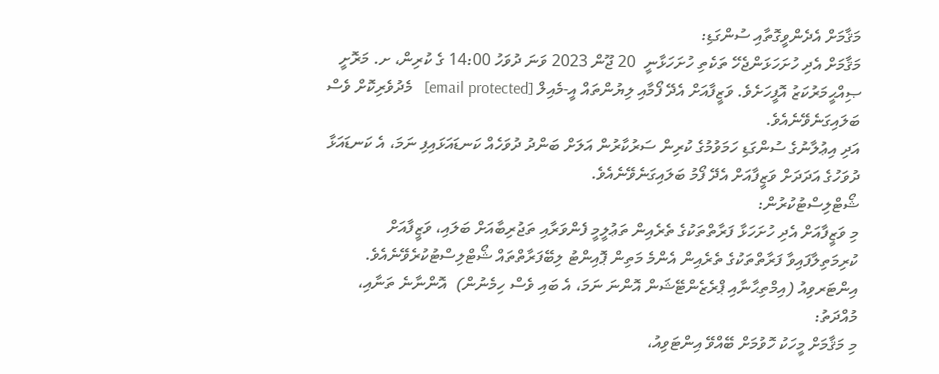މަޤާމަށް އެދެންވީގޮތާއި ސުންގަޑި:
މަޤާމަށް އެދި ހުށަހަޅަންޖެހޭ ތަކެތި ހުށަހަޅާނީ  20 ޖޫން 2023 ވަނަ ދުވަހު 14:00 ގެ ކުރިން، ށ. މަރޮށީ ޞިއްޙީމަރުކަޒު އޮފީހަށެވެ. ވަޒީފާއަށް އެދޭ ފޯމާއި ލިޔުންތައް އީ-މެއިލް [email protected]   މެދުވެރިކޮށް ވެސް ބަލައިގަނެވޭނެއެވެ.
އަދި އިޢުލާނުގެ ސުންގަޑި ހަމަވުމުގެ ކުރިން ސަރުކާރުން އަލަށް ބަންދު ދުވަހެއް ކަނޑައަޅައިފި ނަމަ، އެ ކަނޑައަޅާ ދުވަހުގެ އަދަދަށް ވަޒީފާއަށް އެދޭ ފޯމު ބަލައިގަނެވޭނެއެވެ.
ޝޯޓްލިސްޓުކުރުން:
މި ވަޒީފާއަށް އެދި ހުށަހަޅާ ފަރާތްތަކުގެ ތެރެއިން ތަޢުލީމީ ފެންވަރާއި ތަޖުރިބާއަށް ބަލައި، ވަޒީފާއަށް ކުރިމަތިލާފައިވާ ފަރާތްތަކުގެ ތެރެއިން އެންމެ މަތިން ޕޮއިންޓު ލިބޭފަރާތްތައް ޝޯޓްލިސްޓުކުރެވޭނެއެވެ.
އިންޓަރވިއު (އިމްތިޙާނާއި ޕްރެޒެންޓޭޝަން އޮންނަ ނަމަ، އެ ބައި ވެސް ހިމެނުން)  އޮންނާނެ ތަނާއި، މުއްދަތު:
މި މަޤާމަށް މީހަކު ހޮވުމަށް ބޭއްވޭ އިންޓަވިއު،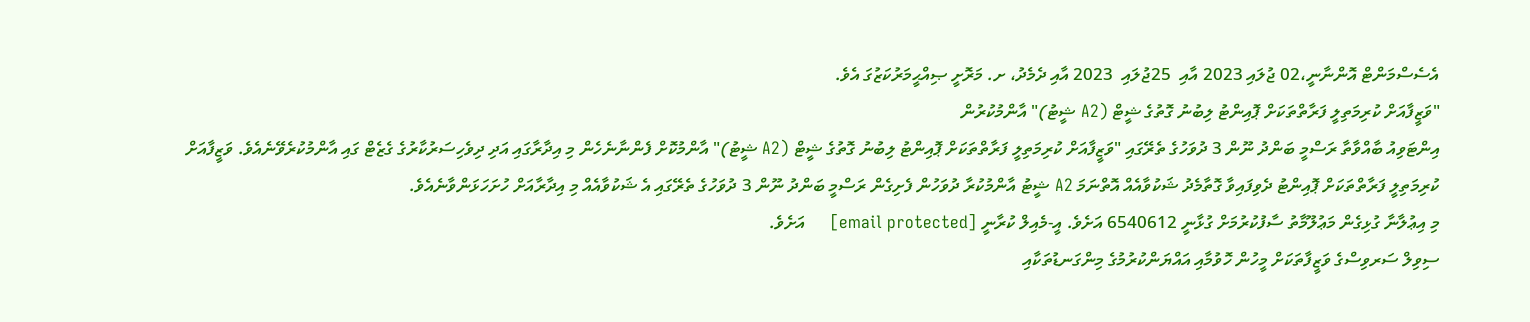އެސެސްމަންޓް އޮންނާނީ،02 ޖުލައި 2023 އާއި  25ޖުލައި  2023 އާއި ދެމެދު، ށ. މަރޮށީ ޞިއްޙީމަރުކަޒުގަ އެވެ.
"ވަޒީފާއަށް ކުރިމަތިލީ ފަރާތްތަކަށް ޕޮއިންޓު ލިބުނު ގޮތުގެ ޝީޓް (A2 ޝީޓު)" އާންމުކުރުން
އިންޓަވިއު ބާއްވާތާ ރަސްމީ ބަންދު ނޫން 3 ދުވަހުގެ ތެރޭގައި "ވަޒީފާއަށް ކުރިމަތިލީ ފަރާތްތަކަށް ޕޮއިންޓު ލިބުނު ގޮތުގެ ޝީޓް (A2 ޝީޓު)" އާންމުކޮށް ފެންނާނެހެން މި އިދާރާގައި އަދި ދިވެހިސަރުކާރުގެ ގެޒެޓް ގައި އާންމުކުރެވޭނެއެވެ. ވަޒީފާއަށް ކުރިމަތިލީ ފަރާތްތަކަށް ޕޮއިންޓު ދެވިފައިވާ ގޮތާމެދު ޝަކުވާއެއް އޮތްނަމަ A2 ޝީޓު އާންމުކުރާ ދުވަހުން ފެށިގެން ރަސްމީ ބަންދު ނޫން 3 ދުވަހުގެ ތެރޭގައި އެ ޝަކުވާއެއް މި އިދާރާއަށް ހުށަހަޅަންވާނެއެވެ.
މި އިޢުލާނާ ގުޅިގެން މަޢުލޫމާތު ސާފުކުރުމަށް ގުޅާނީ 6540612 އަށެވެ. އީ-މެއިލް ކުރާނީ [email protected]     އަށެވެ.
ސިވިލް ސަރވިސްގެ ވަޒީފާތަކަށް މީހުން ހޮވުމާއި އައްޔަންކުރުމުގެ މިންގަނޑުތަކާއި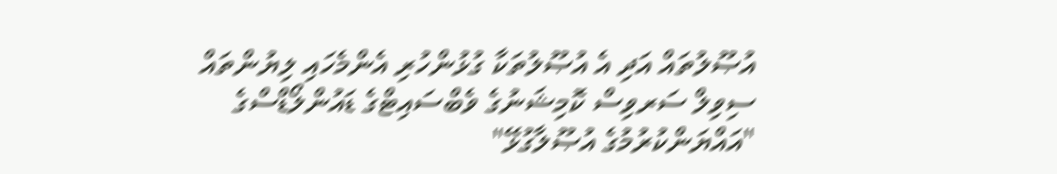އުޞޫލުތައް އަދި އެ އުޞޫލުތަކާ ގުޅުންހުރި އެންމެހައި ލިޔުންތައް ސިވިލް ސަރވިސް ކޮމިޝަނުގެ ވެބްސައިޓްގެ ޑައުންލޯޑްސްގެ "އައްޔަންކުރުމުގެ އުޞޫލާގުޅޭ"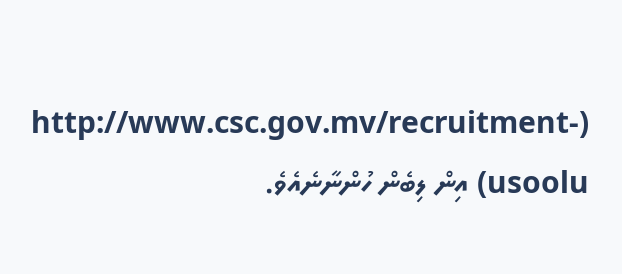(http://www.csc.gov.mv/recruitment-usoolu) އިން ލިބެން ހުންނާނެއެވެ.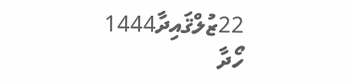22ޒުލްޤައިދާ1444
ހޯދާ